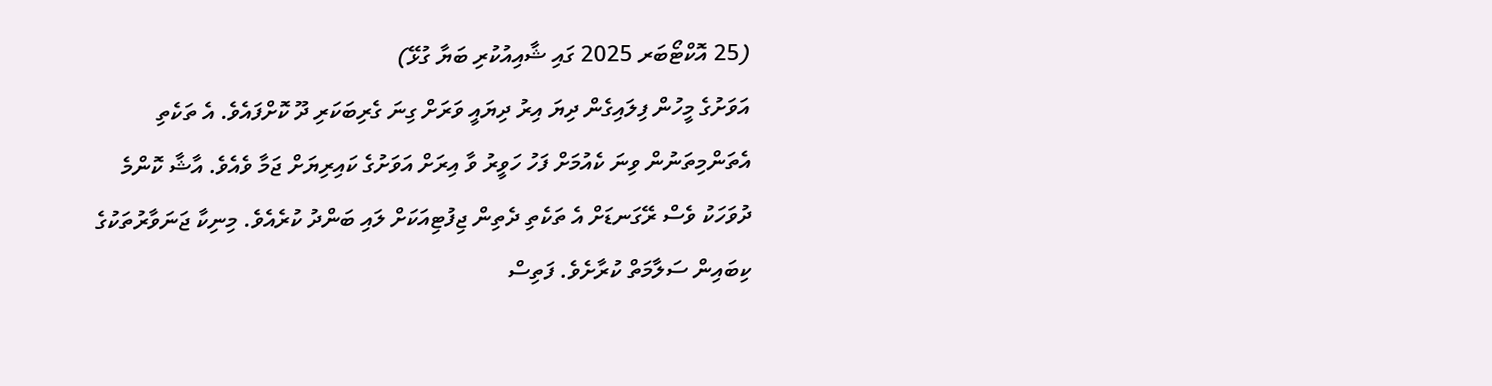(25 އޮކްޓޯބަރ 2025 ގައި ޝާއިއުކުރި ބަޔާ ގުޅޭ)
އަވަށުގެ މީހުން ފިލައިގެން ދިޔަ އިރު ދިޔައީ ވަރަށް ގިނަ ގެރިބަކަރި ދޫ ކޮށްފައެވެ. އެ ތަކެތި އެތަންމިތަނުން ވިނަ ކެއުމަށް ފަހު ހަވީރު ވާ އިރަށް އަވަށުގެ ކައިރިޔަށް ޖަމާ ވެއެވެ. އާޝާ ކޮންމެ ދުވަހަކު ވެސް ރޭގަނޑަށް އެ ތަކެތި ދެތިން ޖިފުޓިއަކަށް ލައި ބަންދު ކުރެއެވެ. މިނިކާ ޖަނަވާރުތަކުގެ ކިބައިން ސަލާމަތް ކުރާށެވެ. ފަތިސް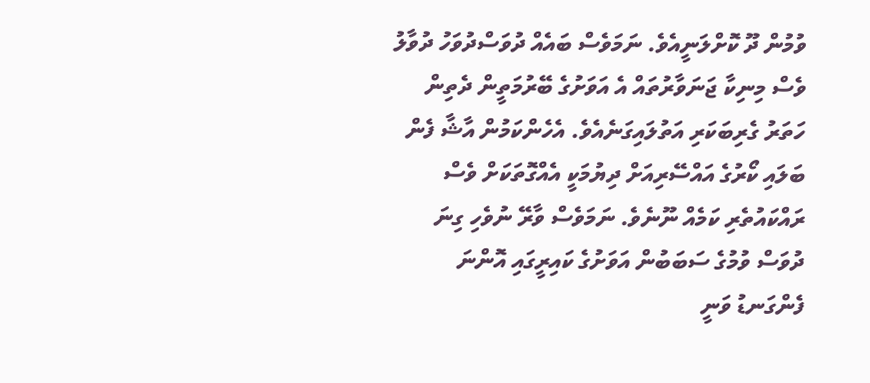ވުމުން ދޫ ކޮށްލަނީއެވެ. ނަމަވެސް ބައެއް ދުވަސްދުވަހު ދުވާލު ވެސް މިނިކާ ޖަނަވާރުތައް އެ އަވަށުގެ ބޭރުމަތީން ދެތިން ހަތަރު ގެރިބަކަރި އަތުލައިގަނެއެވެ. އެހެންކަމުން އާޝާ ފެން ބަލައި ކޯރުގެ އައްސޭރިއަށް ދިޔުމަކީ އެއްގޮތަކަށް ވެސް ރައްކައުތެރި ކަމެއް ނޫނެވެ. ނަމަވެސް ވާރޭ ނުވެހި ގިނަ ދުވަސް ވުމުގެ ސަބަބުން އަވަށުގެ ކައިރީގައި އޮންނަ ފެންގަނޑު ވަނީ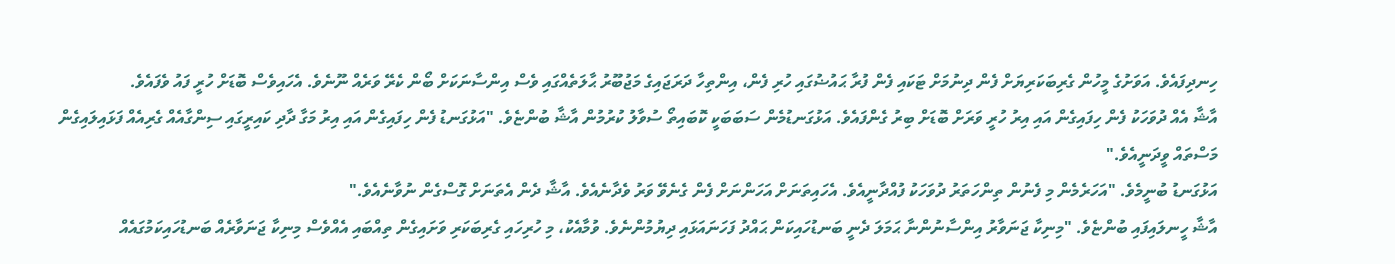ހިނދިފައެވެ. އަވަށުގެ މީހުން ގެރިބަކަރިޔަށް ފެން ދިނުމަށް ޓަކައި ފެން ފުރާ ޙައުޟުގައި ހުރި ފެން، އިންތިހާ ދަރަޖައިގެ މަޖުބޫރު ޙާލަތެއްގައި ވެސް އިންސާނަކަށް ބޯން ކެރޭ ވަރެއް ނޫނެވެ. އެހައިވެސް ބޮޑަށް ހުރީ ފައު ވެފައެވެ.
އާޝާ އެއް ދުވަހަކު ފެން ހިފައިގެން އައި އިރު ހުރީ ވަރަށް ބޮޑަށް ބިރު ގެންފައެވެ. އަޅުގަނޑުމެން ސަބަބަކީ ކޮބައިތޯ ސުވާލު ކުރުމުން އާޝާ ބުންޏެވެ. "އަޅުގަނޑު ފެން ހިފައިގެން އައި އިރު މަގާ ދާދި ކައިރީގައި ސިންގާއެއް ގެރިއެއް ފަޅައިލައިގެން މަސްތައް ވީދަނީއެވެ."
އަޅުގަނޑު ބުނީމެވެ. "އަހަރެމެން މި ފެނުން ތިންހަތަރު ދުވަހަކު ފުއްދާނީއެވެ. އެހައިތަނަށް އަހަންނަށް ފެން ގެނެވޭ ވަރު ވެދާނެއެވެ. އާޝާ ދެން އެތަނަށް ގޮސްގެން ނުވާނެއެވެ."
އާޝާ ހީނލައިފައި ބުންޏެވެ. "މިނިކާ ޖަނަވާރު އިންސާނުންނާ ޙަމަލަ ދެނީ ބަނޑުހައިކަން ޙައްދު ފަހަނައަޅައި ދިޔުމުންނެވެ. ވުމާއެކު، މި ހުރިހައި ގެރިބަކަރި ވަށައިގެން ތިއްބައި އެއްވެސް މިނިކާ ޖަނަވާރެއް ބަނޑުހައިކަމުގައެއް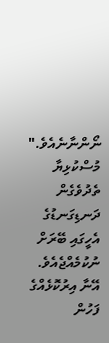ނޯންނާނެއެވެ."
މުސްކުޅިޔާ ތެދުވެގެން ދަނޑިގަނޑުގެ އެހީގައި ބޭރަށް ނުކުމެއްޖެއެވެ. އޭނާ އިރުކޮޅެއްގެ ފަހުން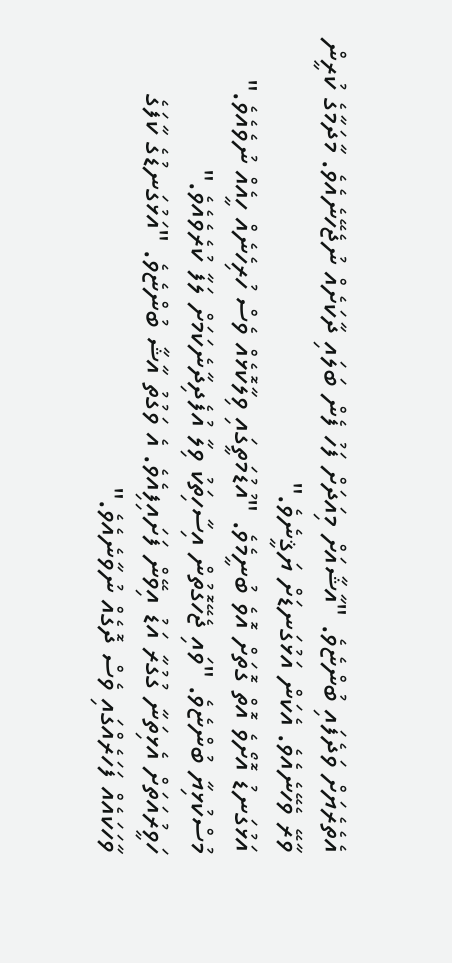އެތެރެޔަށް ވަދެފައި ބުންޏެވެ. "އާޝާއަށް މިއަދަށް ފަހު ފެން ބަލައި ދާކަށެއް ނުޖެހޭނެއެވެ. މާދަމާގެ ކުރީން ވާރޭ ވެހޭނެއެވެ. އެކަން އަޅުގަނޑަށް ޔަޤީނެވެ."
އަޅުގަނޑު އޮށޯވެ އޮތް ގޮތަށް އޮވެ ބުނީމެވެ. "އުޑުމަތީގައި ވިލާކޮޅެއް ވެސް ހުރިހެނެއް ހީއެއް ނުވެއެވެ."
މުސްކުޅިޔާ ބުންޏެވެ. "ވައި ޖެހޭގޮތުން އިސާހިތަކު ވިލާ އުފެދިދާނެކަމަށް ލަފާ ކުރެވެއެވެ."
ހަވީރުއަތަށް އެޅިތަނާ ގުގުރާ އަޑު އިވޭން ފަށައިފިއެވެ. އެ ވަގުތު އާޝާ ބުންޏެވެ. "އަޅުގަނޑުގެ ކާފަގެ ވާހަކައެއް ފަހަރެއްގައި ވެސް ދޮގެއް ނުވާނެއެވެ."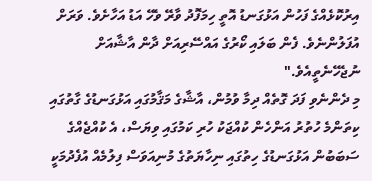އިރުކޮޅެއްގެ ފަހުން އަޅުގަނޑު އޮތީ ހިމަފޮދު ވާރޭ ވެހޭ އަޑު އަހާށެވެ. ވަރަށް އުފަލުންނެވެ. ފެން ބަލައި ކޯރުގެ އައްސޭރިއަށް ދާން އާޝާއަށް ނުޖެހޭނެތީއެވެ."
މި ދެންނެވި ފަދަ ގޮތެއް ދިމާ ވުމުން، އާޝާގެ މަޤާމުގައި އަޅުގަނޑުގެ ގާތުގައި ކިތަންމެ ހުތުރު އަންހެން ކުއްޖަކު ހުރި ކަމުގައި ވިޔަސް، އެ ކުއްޖެއްގެ ސަބަބުން އަޅުގަނޑުގެ ހިތުގައި ނިހާޔަތުގެ މުނިއަވަސް ފިލުމެއް އުފެދުމަކީ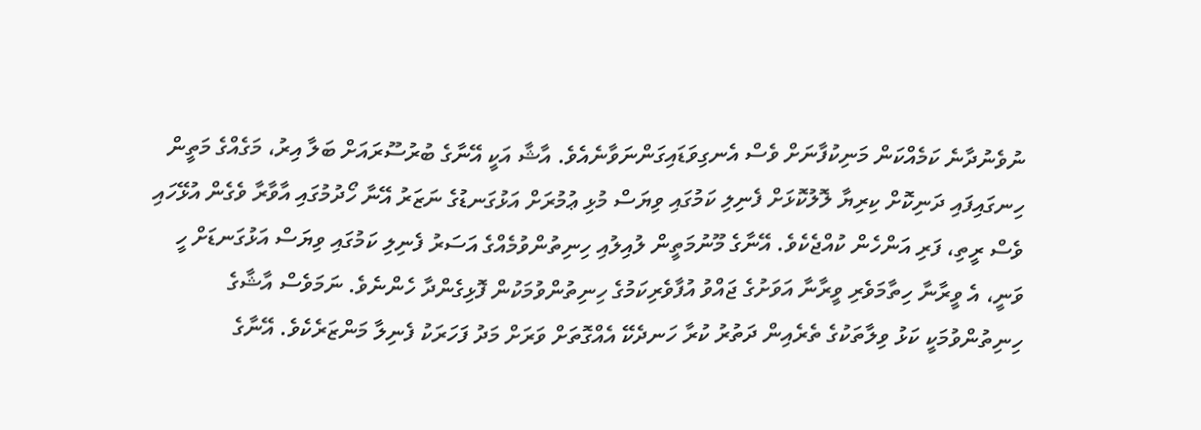ނުވެނުދާނެ ކަމެއްކަން މަނިކުފާނަށް ވެސް އެނގިވަޑައިގަންނަވާނެއެވެ. އާޝާ އަކީ އޭނާގެ ބުރުސޫރައަށް ބަލާ އިރު، މަގެއްގެ މަތީން ހިނގައިފައި ދަނިކޮށް ކިރިޔާ ލޮލުކޮޅަށް ފެނިލި ކަމުގައި ވިޔަސް މުޅި ޢުމުރަށް އަޅުގަނޑުގެ ނަޒަރު އޭނާ ހޯދުމުގައި އާވާރާ ވެގެން އުޅޭހައި ވެސް ރީތި، ފަރި އަންހެން ކުއްޖެކެވެ. އޭނާގެ މޫނުމަތީން ލުއިލުއި ހިނިތުންވުމެއްގެ އަސަރު ފެނިލި ކަމުގައި ވިޔަސް އަޅުގަނޑަށް ހީ ވަނީ، އެ ވީރާނާ ހިތާމަވެރި ވީރާނާ އަވަށުގެ ޖައްވު އުފާވެރިކަމުގެ ހިނިތުންވުމަކުން ފޮޅިގެންދާ ހެންނެވެ. ނަމަވެސް އާޝާގެ ހިނިތުންވުމަކީ ކަޅު ވިލާތަކުގެ ތެރެއިން ދަތުރު ކުރާ ހަނދެކޭ އެއްގޮތަށް ވަރަށް މަދު ފަހަރަކު ފެނިލާ މަންޒަރެކެވެ. އޭނާގެ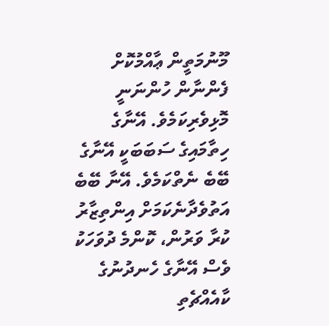މޫނުމަތީން ޢާއްމުކޮށް ފެންނާން ހުންނަނީ މޮޅިވެރިކަމެވެ. އޭނާގެ ހިތާމައިގެ ސަބަބަކީ އޭނާގެ ބޭބެ ނެތްކަމެވެ. އޭނާ ބޭބެ އަތުވެދާނެކަމަށް އިންތިޒާރު ކުރާ ވަރުން، ކޮންމެ ދުވަހަކު ވެސް އޭނާގެ ހެނދުނުގެ ކާއެއްޗެތި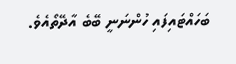ބަހައްޓައިފައި ހުންނަނީ ބޭބެ އާދޭތޯއެވެ.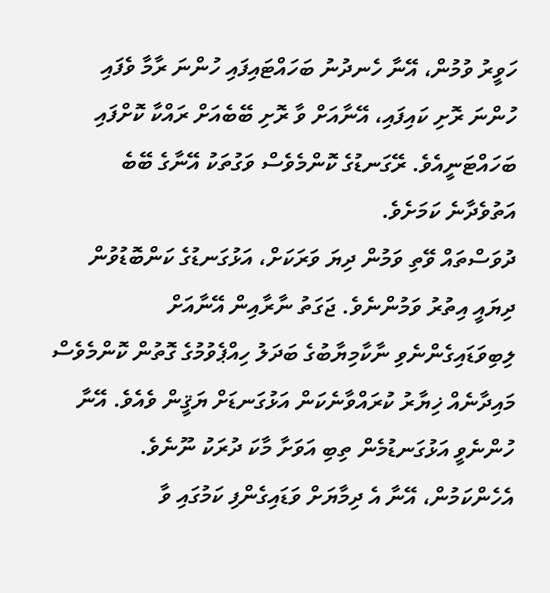ހަވީރު ވުމުން، އޭނާ ހެނދުނު ބަހައްޓައިފައި ހުންނަ ރާމާ ވެފައި ހުންނަ ރޮށި ކައިފައި، އޭނާއަށް ވާ ރޮށި ބޭބެއަށް ރައްކާ ކޮށްފައި ބަހައްޓަނީއެވެ. ރޭގަނޑުގެ ކޮންމެވެސް ވަގުތަކު އޭނާގެ ބޭބެ އަތުވެދާނެ ކަމަށެވެ.
ދުވަސްތައް ވޭތި ވަމުން ދިޔަ ވަރަކަށް، އަޅުގަނޑުގެ ކަންބޮޑުވުން ދިޔައީ އިތުރު ވަމުންނެވެ. ޖަގަތު ނާރާއިން އޭނާއަށް ލިބިވަޑައިގެންނެވި ނާކާމިޔާބުގެ ބަދަލު ހިއްޕެވުމުގެ ގޮތުން ކޮންމެވެސް މައިދާނެއް ޚިޔާރު ކުރައްވާނެކަން އަޅުގަނޑަށް ޔަޤީން ވެއެވެ. އޭނާ ހުންނެވީ އަޅުގަނޑުމެން ތިބި އަވަށާ މާކަ ދުރަކު ނޫނެވެ. އެހެންކަމުން، އޭނާ އެ ދިމާޔަށް ވަޑައިގެންފި ކަމުގައި ވާ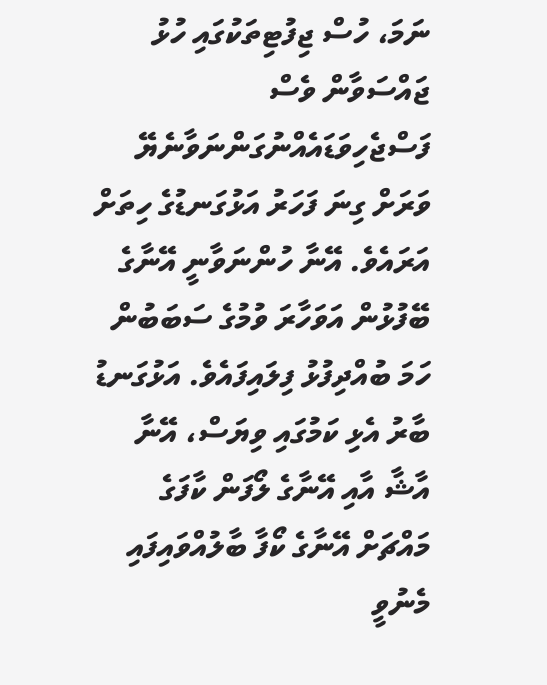ނަމަ، ހުސް ޖިފުޓިތަކުގައި ހުޅު ޖައްސަވާން ވެސް ފަސްޖެހިވަޑައެއްނުގަންނަވާނެޔޭ ވަރަށް ގިނަ ފަހަރު އަޅުގަނޑުގެ ހިތަށް އަރައެވެ. އޭނާ ހުންނަވާނީ އޭނާގެ ބޭފުޅުން އަވަހާރަ ވުމުގެ ސަބަބުން ހަމަ ބުއްދިފުޅު ފިލައިފައެވެ. އަޅުގަނޑު ބާރު އެޅި ކަމުގައި ވިޔަސް، އޭނާ އާޝާ އާއި އޭނާގެ ލޯފަން ކާފަގެ މައްޗަށް އޭނާގެ ކޯފާ ބާލުއްވައިފައި މެނުވީ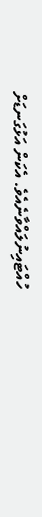ހުއްޓައިނުލައްވާނެއެވެ. އެކަން އަޅުގަނޑަށް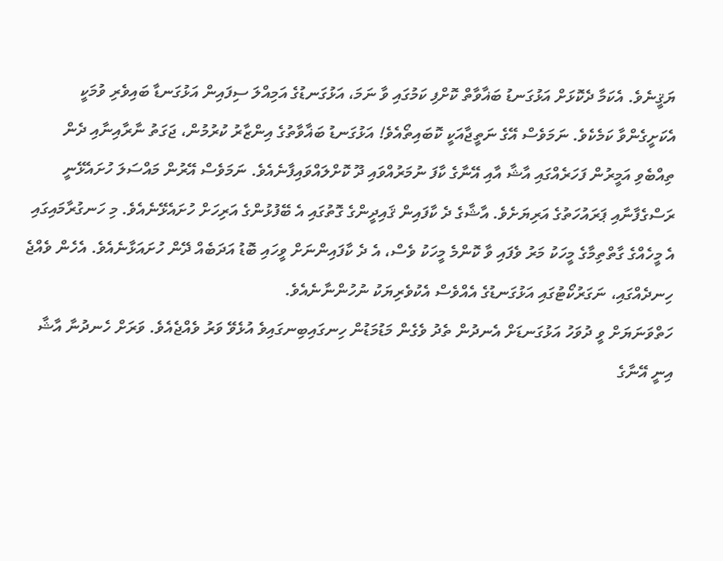ޔަޤީނެވެ. އެކަމާ ދެކޮޅަށް އަޅުގަނޑު ބަޣާވާތް ކޮށްފި ކަމުގައި ވާ ނަމަ، އަޅުގަނޑުގެ އަމިއްލަ ސިފައިން އަޅުގަނޑާ ބައިވެރި ވުމަކީ އެކަށީގެންވާ ކަމެކެވެ. ނަމަވެސް އޭގެ ނަތީޖާއަކީ ކޮބައިތޯއެވެ! އަޅުގަނޑު ބަޣާވާތުގެ އިންޒާރު ކުރުމުން، ޖަގަތު ނާރާއިނާއި ދެން ތިއްބެވި އަމީރުން ފަހަރެއްގައި އާޝާ އާއި އޭނާގެ ކާފަ ނުމަރުއްވައި ދޫ ކޮށްލައްވައިފާނެއެވެ. ނަމަވެސް އޭރުން މައްސަލަ ހުށައެޅޭނީ ރަސްގެފާނާއި ޕަރައުހަތުގެ އަރިޔަށެވެ. އާޝާގެ ދެ ކާފައިން ޤައިދީންގެ ގޮތުގައި އެ ބޭފުޅުންގެ އަރިހަށް ހުށައެޅޭނެއެވެ. މި ހަނގުރާމައިގައި އެ މީހެއްގެ ގާތްތިމާގެ މީހަކު މަރު ވެފައި ވާ ކޮންމެ މީހަކު ވެސް، އެ ދެ ކާފައިންނަށް ވީހައި ބޮޑު އަދަބެއް ދޭން ހުށައަޅާނެއެވެ. އެހެން ވެއްޖެ ހިނދެއްގައި، ނަގަރުކޯޓުގައި އަޅުގަނޑުގެ އެއްވެސް އެކުވެރިޔަކު ނުހުންނާނެއެވެ.
ހަތްވަނަޔަށް ވީ ދުވަހު އަޅުގަނޑަށް އެނދުން ތެދު ވެގެން މަޑުމަޑުން ހިނގައިބިނގައިވެ އުޅެވޭ ވަރު ވެއްޖެއެވެ. ވަރަށް ހެނދުނާ އާޝާ އިނީ އޭނާގެ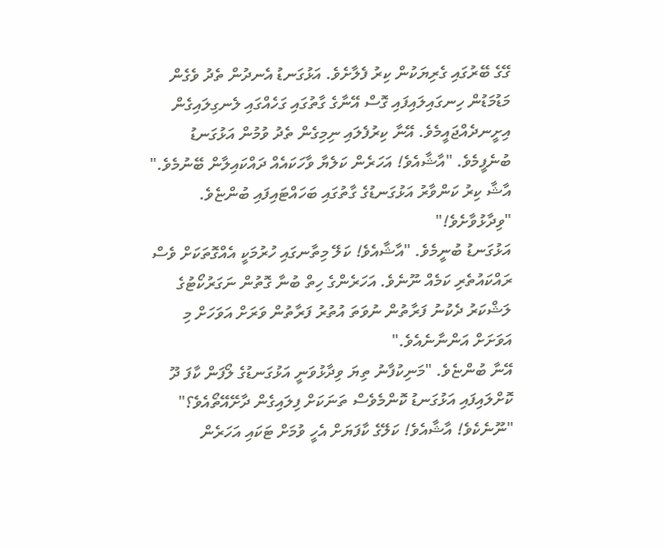ގޭގެ ބޭރުގައި ގެރިޔަކުން ކިރު ފެލާށެވެ. އަޅުގަނޑު އެނދުން ތެދު ވެގެން މަޑުމަޑުން ހިނގައިލައިފައި ގޮސް އޭނާގެ ގާތުގައި ގަހެއްގައި ލެނގިލައިގެން އިށީނދެއްޖައީމެވެ. އޭނާ ކިރުފެލައި ނިމިގެން ތެދު ވުމުން އަޅުގަނޑު ބުނެފީމެވެ. "އާޝާއެވެ! އަހަރެން ކަލެޔާ ވާހަކައެއް ދައްކައިލާން ބޭނުމެވެ."
އާޝާ ކިރު ކަންވާރު އަޅުގަނޑުގެ ގާތުގައި ބަހައްޓައިފައި ބުންޏެވެ. "ވިދާޅުވާށެވެ!"
އަޅުގަނޑު ބުނީމެވެ. "އާޝާއެވެ! ކަލޭ މިތާނގައި ހުރުމަކީ އެއްގޮތަކަށް ވެސް ރައްކައުތެރި ކަމެއް ނޫނެވެ. އަހަރެންގެ ހިތް ބުނާ ގޮތުން ނަގަރުކޯޓުގެ ލަޝްކަރު ދެކުނު ފަރާތުން ނުވަތަ އުތުރު ފަރާތުން ވަރަށް އަވަހަށް މި އަވަށަށް އަންނާނެއެވެ."
އޭނާ ބުންޏެވެ. "މަނިކުފާނު ތިޔަ ވިދާޅުވަނީ އަޅުގަނޑުގެ ލޯފަން ކާފަ ދޫ ކޮށްލައިފައި އަޅުގަނޑު ކޮންމެވެސް ތަނަކަށް ފިލައިގެން ދާށޭއޭތޯއެވެ؟"
"ނޫނެކެވެ! އާޝާއެވެ! ކަލޭގެ ކާފަޔަށް އެހީ ވުމަށް ޓަކައި އަހަރެން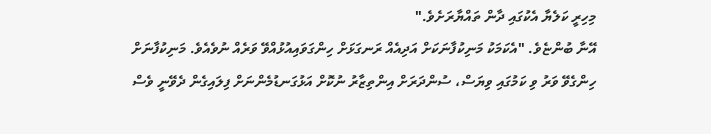މިހިރީ ކަލެޔާ އެކުގައި ދާން ތައްޔާރަށެވެ."
އޭނާ ބުންޏެވެ. "އެކަމަކު މަނިކުފާނަކަށް އަދިއެއް ރަނގަޅަށް ހިންގަވައިއުޅުއްވޭ ވަރެއް ނުވެއެވެ. މަނިކުފާނަށް ހިންގެވޭ ވަރު ވި ކަމުގައި ވިޔަސް، ސުންދަރަށް އިންތިޒާރު ނުކޮށް އަޅުގަނޑުމެންނަށް ފިލައިގެން ދެވޭނީ ވެސް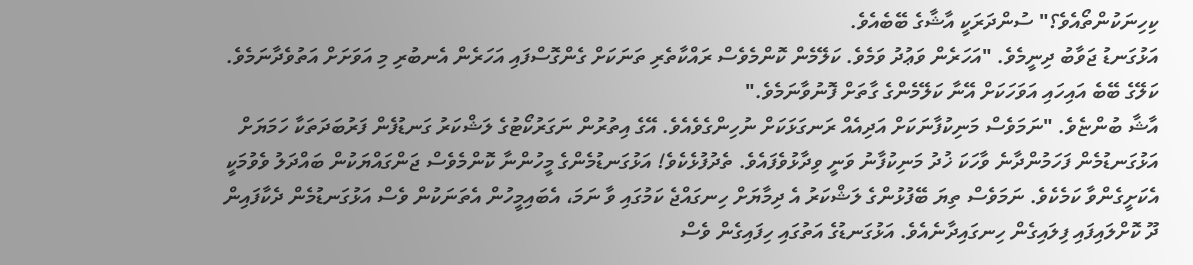ކިހިނަކުންތޯއެވެ؟" ސުންދަރަކީ އާޝާގެ ބޭބެއެވެ.
އަޅުގަނޑު ޖަވާބު ދިނީމެވެ. "އަހަރެން ވަޢުދު ވަމެވެ. ކަލޭމެން ކޮންމެވެސް ރައްކާތެރި ތަނަކަށް ގެންގޮސްފައި އަހަރެން އެނބުރި މި އަވަށަށް އަތުވެދާނަމެވެ. ކަލޭގެ ބޭބެ އައިހައި އަވަހަކަށް އޭނާ ކަލޭމެންގެ ގާތަށް ފޮނުވާނަމެވެ."
އާޝާ ބުންޏެވެ. "ނަމަވެސް މަނިކުފާނަކަށް އަދިއެއް ރަނގަޅަކަށް ނުހިންގެވެއެވެ. އޭގެ އިތުރުން ނަގަރުކޯޓުގެ ލަޝްކަރު ގަނޑުފެން ފަރުބަދަތަކާ ހަމަޔަށް އަޅުގަނޑުމެން ފަހަމުންދާނެ ވާހަކަ ޚުދު މަނިކުފާނު ވަނީ ވިދާޅުވެފައެވެ. ތެދުފުޅެކެވެ! އަޅުގަނޑުމެންގެ މީހުންނާ ކޮންމެވެސް ޖަންގައްޔަކުން ބައްދަލު ވެވުމަކީ އެކަށީގެންވާ ކަމެކެވެ. ނަމަވެސް ތިޔަ ބޭފުޅުންގެ ލަޝްކަރު އެ ދިމާޔަށް ހިނގައްޖެ ކަމުގައި ވާ ނަމަ، އެބައިމީހުން އެތަނަކުން ވެސް އަޅުގަނޑުމެން ދެކާފައިން ދޫ ކޮށްލައިފައި ފިލައިގެން ހިނގައިދާނެއެވެ. އަޅުގަނޑުގެ އަތުގައި ހިފައިގެން ވެސް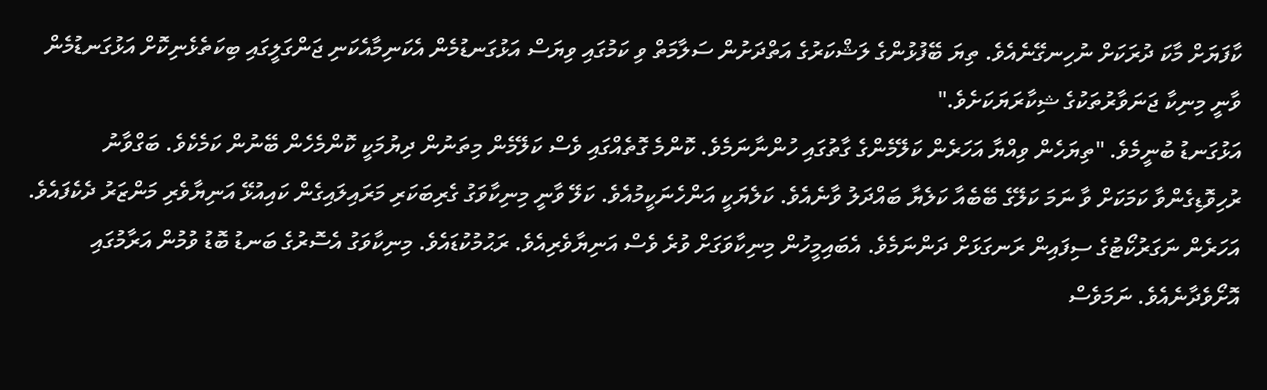ކާފަޔަށް މާކަ ދުރަކަށް ނުހިނގޭނެއެވެ. ތިޔަ ބޭފުޅުންގެ ލަޝްކަރުގެ އަތްދަށުން ސަލާމަތް ވި ކަމުގައި ވިޔަސް އަޅުގަނޑުމެން އެކަނިމާއެކަނި ޖަންގަލީގައި ބިކަތެޅެނިކޮށް އަޅުގަނޑުމެން ވާނީ މިނިކާ ޖަނަވާރުތަކުގެ ޝިކާރަޔަކަށެވެ."
އަޅުގަނޑު ބުނީމެވެ. "ތިޔަހެން ވިއްޔާ އަހަރެން ކަލޭމެންގެ ގާތުގައި ހުންނާނަމެވެ. ކޮންމެ ގޮތެއްގައި ވެސް ކަލޭމެން މިތަނުން ދިޔުމަކީ ކޮންމެހެން ބޭނުން ކަމެކެވެ. ބަގްވާނު ރުހިވޮޑިގެންވާ ކަމަކަށް ވާ ނަމަ ކަލޭގެ ބޭބެއާ ކަލެޔާ ބައްދަލު ވާނެއެވެ. ކަލެޔަކީ އަންހެނަކީމުއެވެ. ކަލޭ ވާނީ މިނިކާވަގު ގެރިބަކަރި މަރައިލައިގެން ކައިއުޅޭ އަނިޔާވެރި މަންޒަރު ދެކެފައެވެ. އަހަރެން ނަގަރުކޯޓުގެ ސިފައިން ރަނގަޅަށް ދަންނަމެވެ. އެބައިމީހުން މިނިކާވަގަށް ވުރެ ވެސް އަނިޔާވެރިއެވެ. ރަޙުމުކުޑައެވެ. މިނިކާވަގު އެސޮރުގެ ބަނޑު ބޮޑު ވުމުން އަރާމުގައި އޮށޯވެދާނެއެވެ. ނަމަވެސް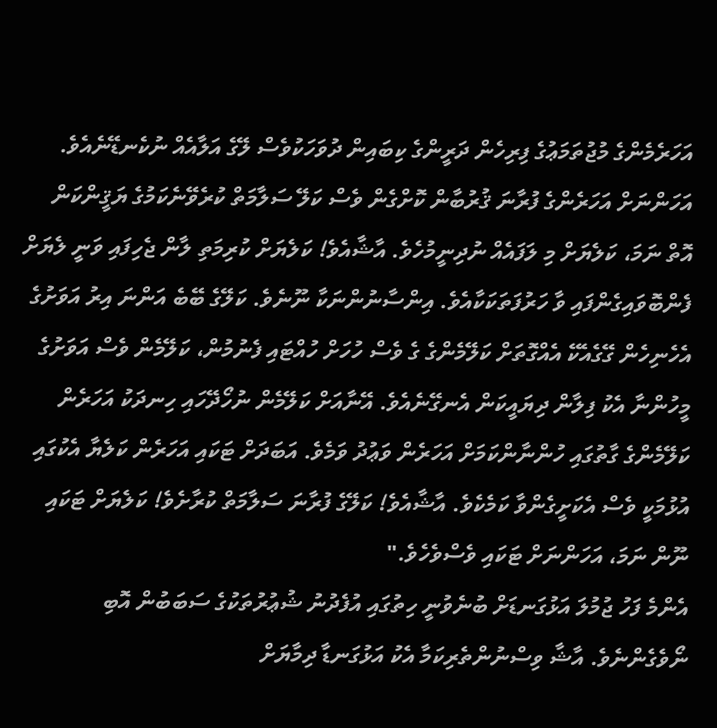އަހަރެމެންގެ މުޖުތަމަޢުގެ ފިރިހެން ދަރީންގެ ކިބައިން ދުވަހަކުވެސް ލޭގެ އަލާއެއް ނުކެނޑޭނެއެވެ. އަހަންނަށް އަހަރެންގެ ފުރާނަ ޤުރުބާން ކޮށްގެން ވެސް ކަލޭ ސަލާމަތް ކުރެވޭނެކަމުގެ ޔަޤީންކަން އޮތް ނަމަ، ކަލެޔަށް މި ލަފައެއް ނުދިނީމުހެވެ. އާޝާއެވެ! ކަލެޔަށް ކުރިމަތި ލާން ޖެހިފައި ވަނީ ލެޔަށް ފެންބޮވައިގެންފައި ވާ ހަރުފަތަކަކާއެވެ. އިންސާނުންނަކާ ނޫނެވެ. ކަލޭގެ ބޭބެ އަންނަ އިރު އަވަށުގެ އެހެނިހެން ގޭގެއެކޭ އެއްގޮތަށް ކަލޭމެންގެ ގެ ވެސް ހުހަށް ހުއްޓައި ފެނުމުން، ކަލޭމެން ވެސް އަވަށުގެ މީހުންނާ އެކު ފިލާން ދިޔައީކަން އެނގޭނެއެވެ. އޭނާއަށް ކަލޭމެން ނުހޯދޭހައި ހިނދަކު އަހަރެން ކަލޭމެންގެ ގާތުގައި ހުންނާންކަމަށް އަހަރެން ވަޢުދު ވަމެވެ. އަބަދަށް ޓަކައި އަހަރެން ކަލެޔާ އެކުގައި އުޅުމަކީ ވެސް އެކަށީގެންވާ ކަމެކެވެ. އާޝާއެވެ! ކަލޭގެ ފުރާނަ ސަލާމަތް ކުރާށެވެ! ކަލެޔަށް ޓަކައި ނޫން ނަމަ، އަހަންނަށް ޓަކައި ވެސްވެހެވެ."
އެންމެ ފަހު ޖުމުލަ އަޅުގަނޑަށް ބުނެވުނީ ހިތުގައި އުފެދުނު ޝުޢުރުތަކުގެ ސަބަބުން އޮބި ނޯވެގެންނެވެ. އާޝާ ވިސްނުންތެރިކަމާ އެކު އަޅުގަނޑާ ދިމާޔަށް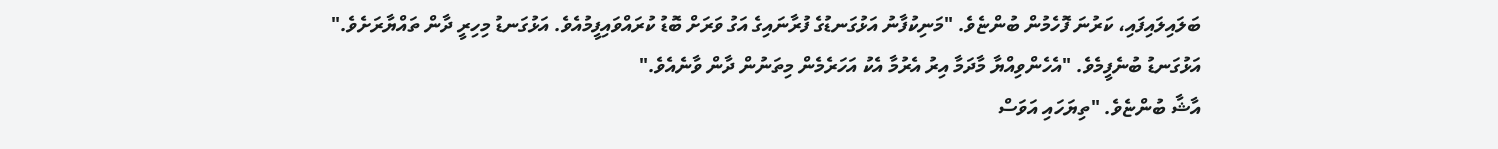ބަލައިލައިފައި، ކަރުނަ ފޮހެމުން ބުންޏެވެ. "މަނިކުފާނު އަޅުގަނޑުގެ ފުރާނައިގެ އަގު ވަރަށް ބޮޑު ކުރައްވައިފީމުއެވެ. އަޅުގަނޑު މިހިރީ ދާން ތައްޔާރަށެވެ."
އަޅުގަނޑު ބުނެފީމެވެ. "އެހެންވިއްޔާ މާދަމާ އިރު އެރުމާ އެކު އަހަރެމެން މިތަނުން ދާން ވާނެއެވެ."
އާޝާ ބުންޏެވެ. "ތިޔަހައި އަވަސް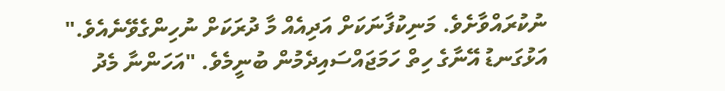ނުކުރައްވާށެވެ. މަނިކުފާނަކަށް އަދިއެއް މާ ދުރަކަށް ނުހިންގެވޭނެއެވެ."
އަޅުގަނޑު އޭނާގެ ހިތް ހަމަޖައްސައިދެމުން ބުނީމެވެ. "އަހަންނާ މެދު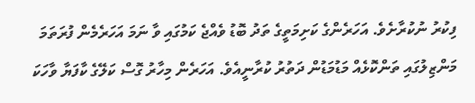ފިކުރު ނުކުރާށެވެ. އަހަރެންގެ ކަށިމަތީގެ ތަދު ބޮޑު ވެއްޖެ ކަމުގައި ވާ ނަމަ އަހަރެމެން ފުރަތަމަ މަންޒިލުގައި ތަންކޮޅެއް މަޑުމަޑުން ދަތުރު ކުރާނީއެވެ. އަހަރެން މިހާރު ގޮސް ކަލޭގެ ކާފަޔާ ވާހަކަ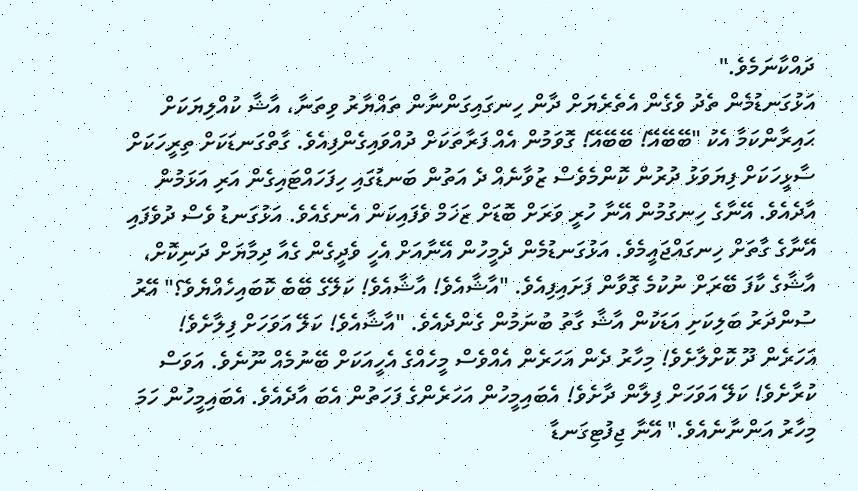ދައްކާނަމެވެ."
އަޅުގަނޑުމެން ތެދު ވެގެން އެތެރެޔަށް ދާން ހިނގައިގަންނާން ތައްޔާރު ވިތަނާ، އާޝާ ކުއްލިޔަކަށް ޙައިރާންކަމާ އެކު "ބޭބޭއޭ! ބޭބޭއޭ! ގޮވަމުން އެއް ފަރާތަކަށް ދުއްވައިގެންފިއެވެ. ގާތްގަނޑަކަށް ތިރީހަކަށް ސާޅީހަކަށް ފިޔަވަޅު ދުރުން ކޮންމެވެސް ޒުވާނެއް ދެ އަތުން ބަނޑުގައި ހިފަހައްޓައިގެން އަރި އަޅަމުން އާދެއެވެ. އޭނާގެ ހިނގުމުން އޭނާ ހުރީ ވަރަށް ބޮޑަށް ޒަޚަމް ވެފައިކަން އެނގެއެވެ. އަޅުގަނޑު ވެސް ދުވެފައި އޭނާގެ ގާތަށް ހިނގައްޖައީމެވެ. އަޅުގަނޑުމެން ދެމީހުން އޭނާއަށް އެހީ ވެދީގެން ގެއާ ދިމާޔަށް ދަނިކޮށް، އާޝާގެ ކާފަ ބޭރަށް ނުކުމެ ގޮވާން ފަށައިފިއެވެ. "އާޝާއެވެ! އާޝާއެވެ! ކަލޭގެ ބޭބެ ކޮބައިހެއްޔެވެ؟" އޭރު ސުންދަރު ބަލިކަށި އަޑަކުން އާޝާ ގާތު ބުނަމުން ގެންދެއެވެ. "އާޝާއެވެ! ކަލޭ އަވަހަށް ފިލާށެވެ! އަހަރެން ދޫ ކޮށްލާށެވެ! މިހާރު ދެން އަހަރެން އެއްވެސް މީހެއްގެ އެހީއަކަށް ބޭނުމެއް ނޫނެވެ. އަވަސް ކުރާށެވެ! ކަލޭ އަވަހަށް ފިލާން ދާށެވެ! އެބައިމީހުން އަހަރެންގެ ފަހަތުން އެބަ އާދެއެވެ. އެބައިމީހުން ހަމަ މިހާރު އަންނާނެއެވެ." އޭނާ ޖިފުޓިގަނޑާ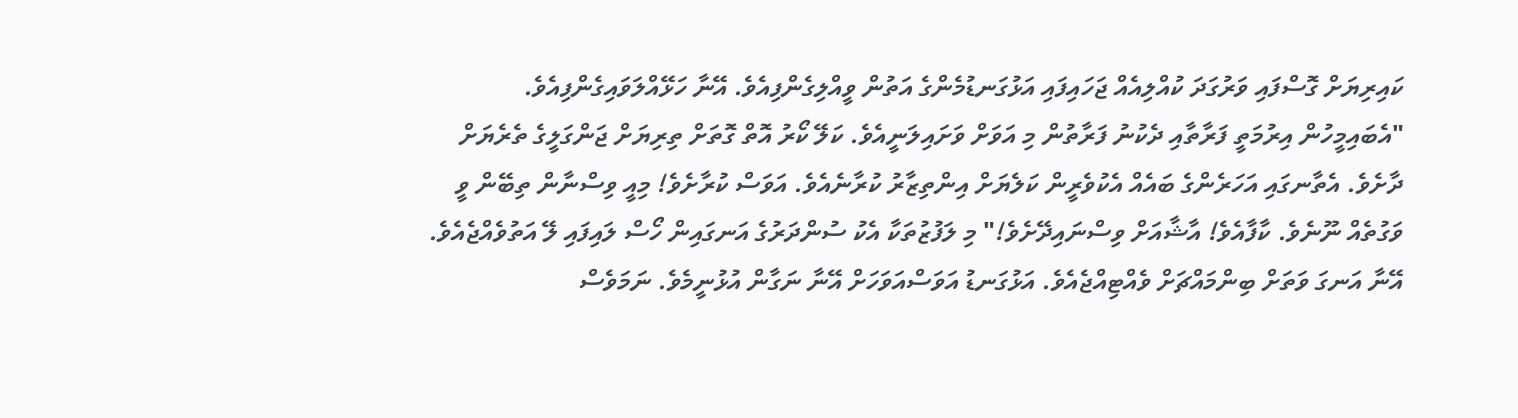ކައިރިޔަށް ގޮސްފައި ވަރުގަދަ ކުއްލިއެއް ޖަހައިފައި އަޅުގަނޑުމެންގެ އަތުން ވީއްލިގެންފިއެވެ. އޭނާ ހަޅޭއްލަވައިގެންފިއެވެ. "އެބައިމީހުން އިރުމަތީ ފަރާތާއި ދެކުނު ފަރާތުން މި އަވަށް ވަށައިލަނީއެވެ. ކަލޭ ކޯރު އޮތް ގޮތަށް ތިރިޔަށް ޖަންގަލީގެ ތެރެޔަށް ދާށެވެ. އެތާނގައި އަހަރެންގެ ބައެއް އެކުވެރީން ކަލެޔަށް އިންތިޒާރު ކުރާނެއެވެ. އަވަސް ކުރާށެވެ! މިއީ ވިސްނާން ތިބޭން ވީ ވަގުތެއް ނޫނެވެ. ކާފާއެވެ! އާޝާއަށް ވިސްނައިދޭށެވެ!" މި ލަފުޒުތަކާ އެކު ސުންދަރުގެ އަނގައިން ހޯސް ލައިފައި ލޭ އަތުވެއްޖެއެވެ. އޭނާ އަނގަ ވަތަށް ބިންމައްޗަށް ވެއްޓިއްޖެއެވެ. އަޅުގަނޑު އަވަސްއަވަހަށް އޭނާ ނަގާން އުޅުނީމެވެ. ނަމަވެސް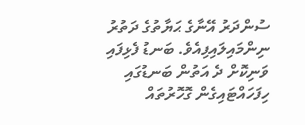ސުންދަރު އޭނާގެ ޙަޔާތުގެ ދަތުރު ނިންމައިލައިފިއެވެ. ބަނޑު ފެޅިފައި ވަނިކޮށް ދެ އަތުން ބަނޑުގައި ހިފަހައްޓައިގެން ގޮހޮރުތައް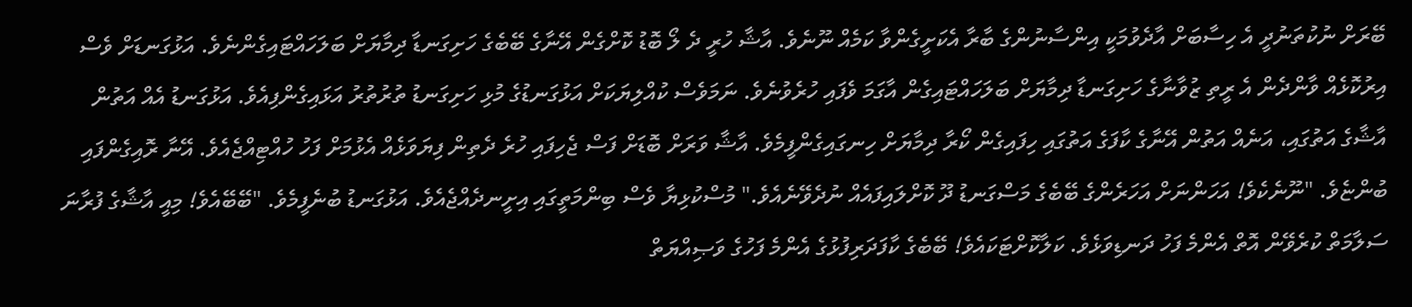ބޭރަށް ނުކުތަނުދީ އެ ހިސާބަށް އާދެވުމަކީ އިންސާނުންގެ ބާރާ އެކަށީގެންވާ ކަމެއް ނޫނެވެ. އާޝާ ހުރީ ދެ ލޯ ބޮޑު ކޮށްގެން އޭނާގެ ބޭބެގެ ހަށިގަނޑާ ދިމާޔަށް ބަލަހައްޓައިގެންނެވެ. އަޅުގަނޑަށް ވެސް އިރުކޮޅެއް ވާންދެން އެ ރީތި ޒުވާނާގެ ހަށިގަނޑާ ދިމާޔަށް ބަލަހައްޓައިގެން އާގަމަ ވެފައި ހުރެވުނެވެ. ނަމަވެސް ކުއްލިޔަކަށް އަޅުގަނޑުގެ މުޅި ހަށިގަނޑު ތުރުތުރު އަޅައިގެންފިއެވެ. އަޅުގަނޑު އެއް އަތުން އާޝާގެ އަތުގައި، އަނެއް އަތުން އޭނާގެ ކާފަގެ އަތުގައި ހިފައިގެން ކޯރާ ދިމާޔަށް ހިނގައިގެންފީމެވެ. އާޝާ ވަރަށް ބޮޑަށް ފަސް ޖެހިފައި ހުރެ ދެތިން ފިޔަވަޅެއް އެޅުމަށް ފަހު ހުއްޓިއްޖެއެވެ. އޭނާ ރޮއިގެންފައި ބުންޏެވެ. "ނޫނެކެވެ! އަހަންނަށް އަހަރެންގެ ބޭބެގެ މަސްގަނޑު ދޫ ކޮށްލައިފައެއް ނުދެވޭނެއެވެ." މުސްކުޅިޔާ ވެސް ބިންމަތީގައި އިށީނދެއްޖެއެވެ. އަޅުގަނޑު ބުނެފީމެވެ. "ބޭބޭއެވެ! މިއީ އާޝާގެ ފުރާނަ ސަލާމަތް ކުރެވޭން އޮތް އެންމެ ފަހު ދަނޑިވަޅެވެ. ކަލާކޮށްޓަކައެވެ! ބޭބެގެ ކާފަދަރިފުޅުގެ އެންމެ ފަހުގެ ވަޞިއްޔަތް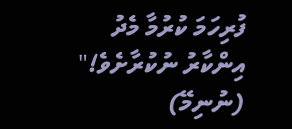ފުރިހަމަ ކުރުމާ މެދު އިންކާރު ނުކުރާށެވެ!"
(ނުނިމޭ)